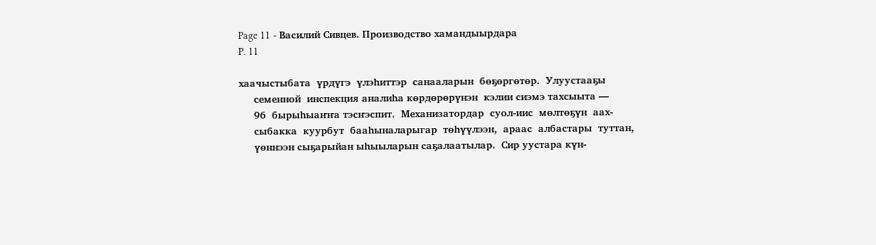Page 11 - Василий Сивцев. Производство хамандыырдара
P. 11

хаачыстыбата  үрдүгэ  үлэһиттэр  санааларын  бөҕөргөтөр.  Улуустааҕы
     семенной  инспекция аналиһа көрдөрөрүнэн  кэлии сиэмэ тахсыыта —
     96  бырыһыаҥҥа тэсҥэспит.  Механизатордар  суол-иис  мөлтөҕүн  аах-
     сыбакка  куурбут  бааһыналарыгар  төһүүлээн,  араас  албастары  туттан,
     үөннээн сыҕарыйан ыһыыларын саҕалаатылар.  Сир уустара күн-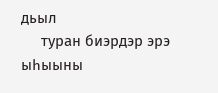дьыл
     туран биэрдэр эрэ ыһыыны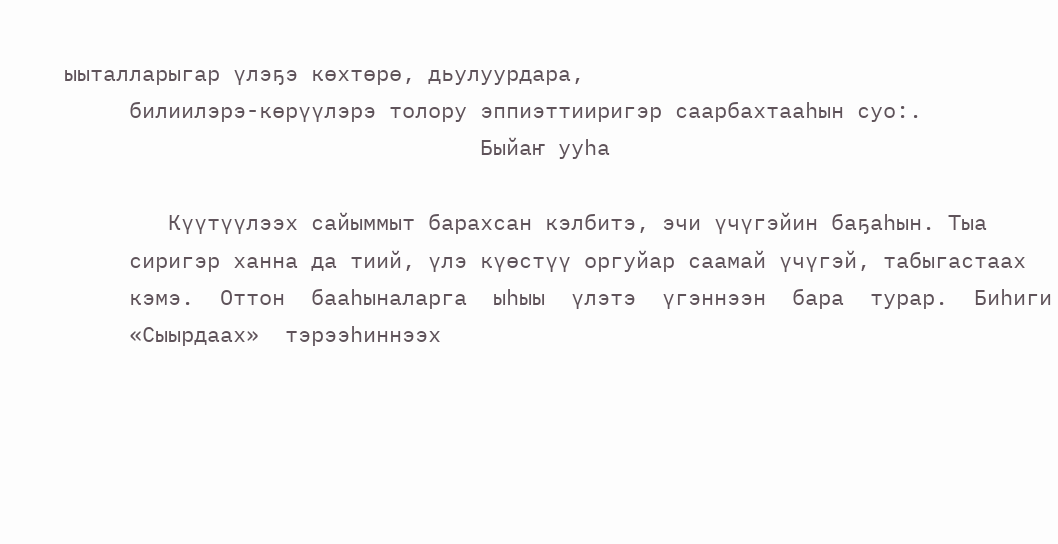ыыталларыгар үлэҕэ көхтөрө, дьулуурдара,
     билиилэрэ-көрүүлэрэ толору эппиэттииригэр саарбахтааһын суо:.
                                Быйаҥ ууһа

        Күүтүүлээх сайыммыт барахсан кэлбитэ, эчи үчүгэйин баҕаһын. Тыа
     сиригэр ханна да тиий, үлэ күөстүү оргуйар саамай үчүгэй, табыгастаах
     кэмэ.  Оттон  бааһыналарга  ыһыы  үлэтэ  үгэннээн  бара  турар.  Биһиги
     «Сыырдаах»  тэрээһиннээх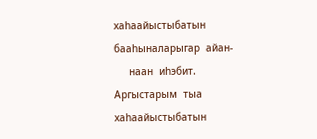хаһаайыстыбатын  бааһыналарыгар  айан-
     наан  иһэбит.  Аргыстарым  тыа  хаһаайыстыбатын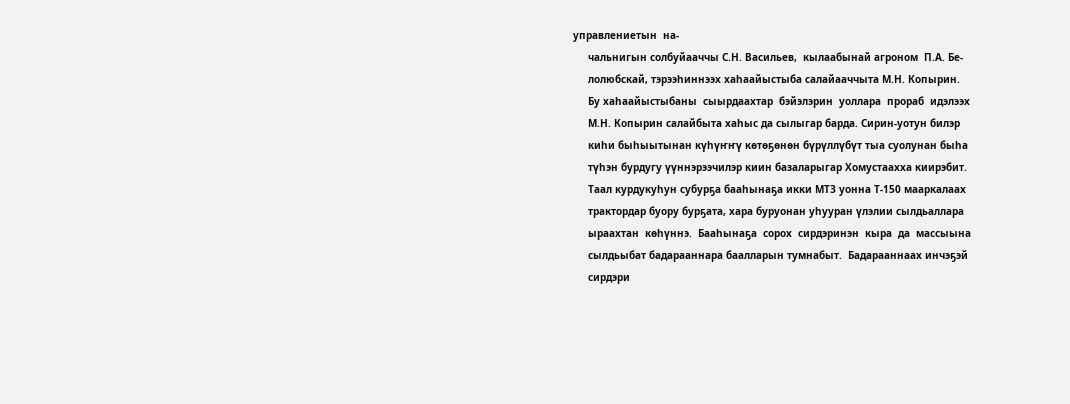управлениетын  на-
     чальнигын солбуйааччы С.Н. Васильев,  кылаабынай агроном  П.А. Бе-
     лолюбскай, тэрээһиннээх хаһаайыстыба салайааччыта М.Н. Копырин.
     Бу хаһаайыстыбаны  сыырдаахтар  бэйэлэрин  уоллара  прораб  идэлээх
     М.Н. Копырин салайбыта хаһыс да сылыгар барда. Сирин-уотун билэр
     киһи быһыытынан күһүҥҥү көтөҕөнөн бүрүллүбүт тыа суолунан быһа
     түһэн бурдугу үүннэрээчилэр киин базаларыгар Хомустаахха киирэбит.
     Таал курдукуһун субурҕа бааһынаҕа икки МТЗ уонна Т-150 мааркалаах
     трактордар буору бурҕата, хара буруонан уһууран үлэлии сылдьаллара
     ыраахтан  көһүннэ.  Бааһынаҕа  сорох  сирдэринэн  кыра  да  массыына
     сылдьыбат бадарааннара баалларын тумнабыт.  Бадарааннаах инчэҕэй
     сирдэри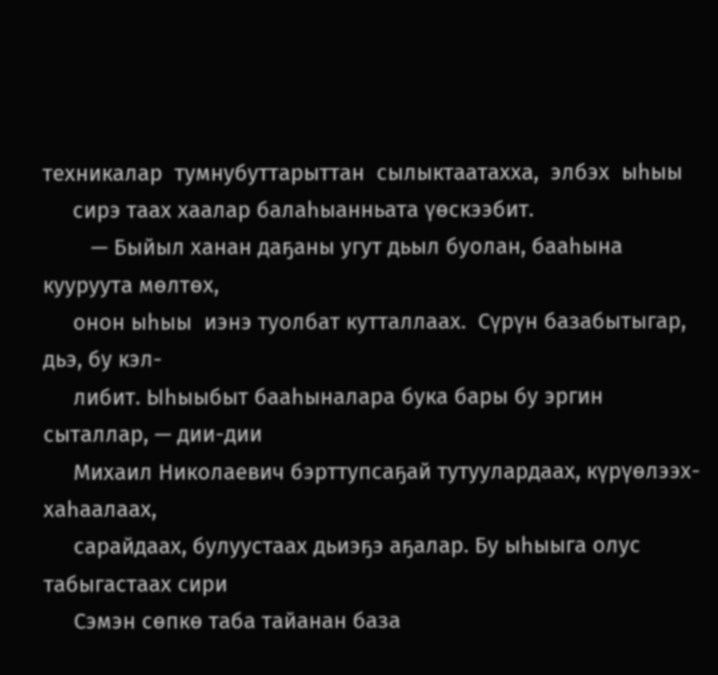техникалар  тумнубуттарыттан  сылыктаатахха,  элбэх  ыһыы
     сирэ таах хаалар балаһыанньата үөскээбит.
        — Быйыл ханан даҕаны угут дьыл буолан, бааһына кууруута мөлтөх,
     онон ыһыы  иэнэ туолбат кутталлаах.  Сүрүн базабытыгар, дьэ, бу кэл-
     либит. Ыһыыбыт бааһыналара бука бары бу эргин сыталлар, — дии-дии
     Михаил Николаевич бэрттупсаҕай тутуулардаах, күрүөлээх-хаһаалаах,
     сарайдаах, булуустаах дьиэҕэ аҕалар. Бу ыһыыга олус табыгастаах сири
     Сэмэн сөпкө таба тайанан база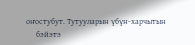оҥостубут. Тутууларын үбүн-харчытын
     бэйэтэ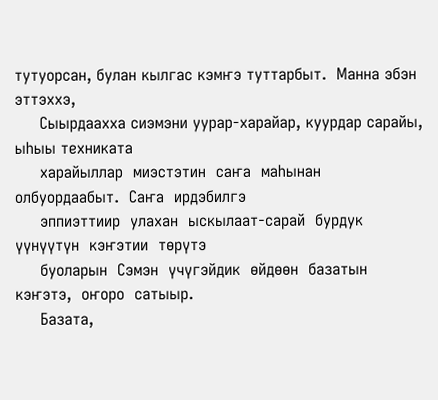тутуорсан, булан кылгас кэмҥэ туттарбыт.  Манна эбэн эттэххэ,
     Сыырдаахха сиэмэни уурар-харайар, куурдар сарайы, ыһыы техниката
     харайыллар  миэстэтин  саҥа  маһынан  олбуордаабыт.  Саҥа  ирдэбилгэ
     эппиэттиир  улахан  ыскылаат-сарай  бурдук  үүнүүтүн  кэҥэтии  төрүтэ
     буоларын  Сэмэн  үчүгэйдик  өйдөөн  базатын  кэҥэтэ,  оҥоро  сатыыр.
     Базата,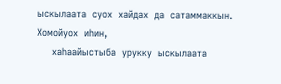ыскылаата  суох  хайдах  да  сатаммаккын.  Хомойуох  иһин,
     хаһаайыстыба  урукку  ыскылаата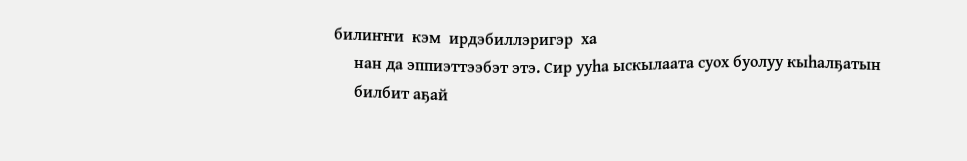билиҥҥи  кэм  ирдэбиллэригэр  ха
     нан да эппиэттээбэт этэ. Сир ууһа ыскылаата суох буолуу кыһалҕатын
     билбит аҕай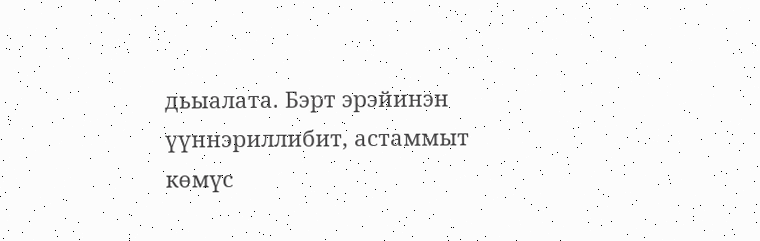дьыалата. Бэрт эрэйинэн үүннэриллибит, астаммыт көмүс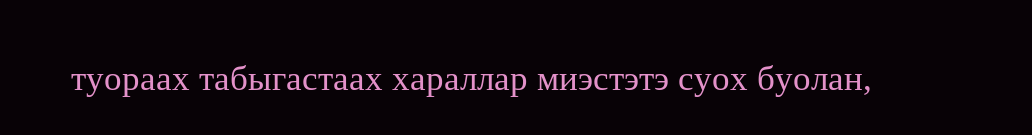туораах табыгастаах хараллар миэстэтэ суох буолан,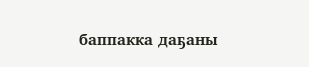баппакка даҕаны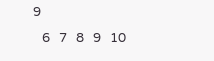9
   6   7   8   9   10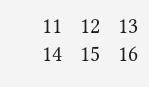11   12   13   14   15   16